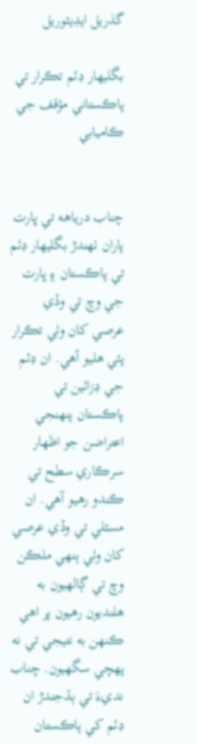گذريل ايڊيٽوريل

بگليهار ڊئم تڪرار تي پاڪستاني مؤقف جي ڪاميابي


چناب درياهه تي ڀارت پاران ٺهندڙ بگليهار ڊئم تي پاڪستان ۽ ڀارت جي وچ تي وڏي عرصي کان وٺي تڪرار پئي هليو آهي. ان ڊئم جي ڊزائين تي پاڪستان پنهنجي اعتراضن جو اظهار سرڪاري سطح تي ڪندو رهيو آهي. ان مسئلي تي وڏي عرصي کان وٺي ٻنهي ملڪن وچ تي ڳالهيون به هلنديون رهيون پر اهي ڪنهن به نتيجي تي نه پهچي سگهيون. چناب نديءَ تي ٻڌجندڙ ان ڊئم کي پاڪستان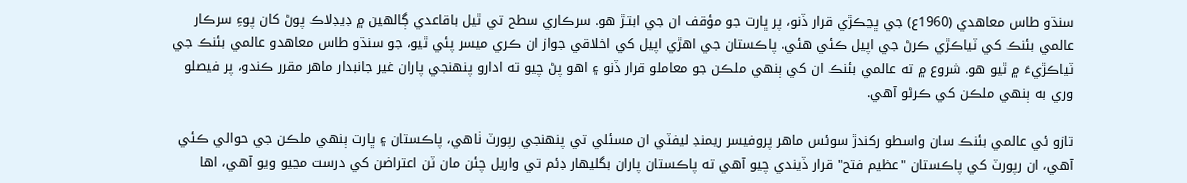سنڌو طاس معاهدي (1960ع) جي ڀڃڪڙي قرار ڏنو، پر ڀارت جو مؤقف ان جي ابتـڙ هو. سرڪاري سطح تي ٿيل باقاعدي ڳالهين ۾ ڊيڊلاڪ پوڻ کان پوءِ سرڪار عالمي بئنڪ کي ٽياڪڙي ڪرڻ جي اپيل ڪئي هئي. پاڪستان جي اهڙي اپيل کي اخلاقي جواز ان ڪري ميسر پئي ٿيو، جو سنڌو طاس معاهدو عالمي بئنڪ جي ٽياڪڙيءَ ۾ ٿيو هو. شروع ۾ ته عالمي بئنڪ ان کي ٻنهي ملڪن جو معاملو قرار ڏنو ۽ اهو پڻ چيو ته ادارو پنهنجي پاران غير جانبدار ماهر مقرر ڪندو، پر فيصلو وري به ٻنهي ملڪن کي ڪرڻو آهي.

تازو ئي عالمي بئنڪ سان واسطو رکندڙ سوئس ماهر پروفيسر ريمنڊ ليفٽي ان مسئلي تي پنهنجي رپورٽ ٺاهي، پاڪستان ۽ ڀارت ٻنهي ملڪن جي حوالي ڪئي آهي، ان رپورٽ کي پاڪستان "عظيم فتح" قرار ڏيندي چيو آهي ته پاڪستان پاران بگليهار ڊئم تي واريل چئن مان ٽن اعتراضن کي درست مڃيو ويو آهي، اها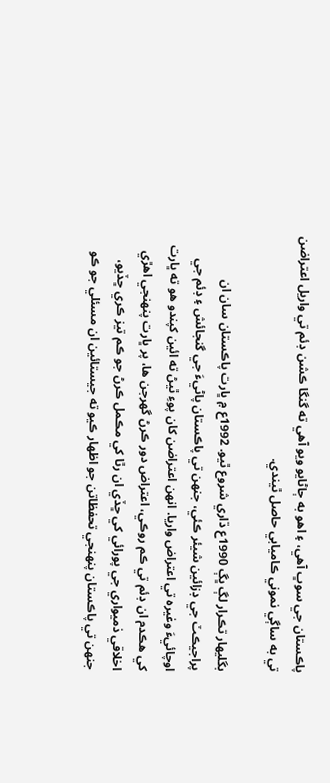پاڪستان جي سوڀ آهي، ۽ اهو به ڄاڻايو ويو آهي ته گنگا ڪشن ڊئم تي واريل اعتراضن تي به ساڳي نموني ڪاميابي حاصل ٿيندي.

بگليهار تڪرار لڳ ڀڳ 1990ع ڌاري شروع ٿيو. 1992ع ۾ ڀارت پاڪستان سان ان پراجيڪٽ جي ڊزائين شيئر ڪئي، جنهن تي پاڪستان پاڻيءَ جي گنجائش ۽ ڊئم جي اوچائيءَ وغيره تي اعتراض واريا. انهن اعتراضن کان پوءِ ٿيڻ ته ائين کپندو هو ته ڀارت کي هڪدم ان ڊئم تي ڪم روڪي، اعتراض دور ڪرڻ گهرجن ها، پر ڀارت پنهنجي اهڙي اخلاقي ذميواري جي پورائي کي ڇڏي ان رٿا کي مڪمل ڪرڻ جو ڪم تيز ڪري ڇڏيو، جنهن تي پاڪستان پنهنجي تحفظاتن جو اظهار ڪيو ته جيستائين ان مسئلي جو ڪو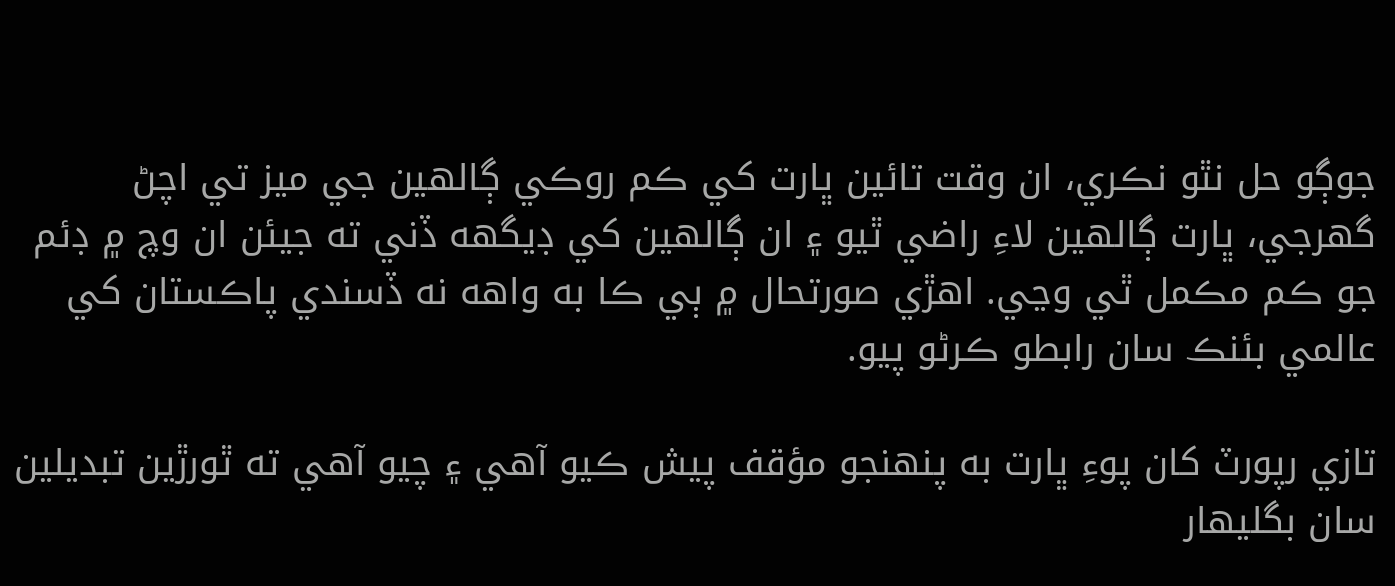جوڳو حل نٿو نڪري، ان وقت تائين ڀارت کي ڪم روڪي ڳالهين جي ميز تي اچڻ گهرجي، ڀارت ڳالهين لاءِ راضي ٿيو ۽ ان ڳالهين کي ڊيگهه ڏني ته جيئن ان وچ ۾ ڊئم جو ڪم مڪمل ٿي وڃي. اهڙي صورتحال ۾ ٻي ڪا به واهه نه ڏسندي پاڪستان کي عالمي بئنڪ سان رابطو ڪرڻو پيو.

تازي رپورٽ کان پوءِ ڀارت به پنهنجو مؤقف پيش ڪيو آهي ۽ چيو آهي ته ٿورڙين تبديلين سان بگليهار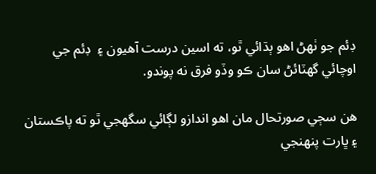ڊئم جو ٺهڻ اهو ٻڌائي ٿو، ته اسين درست آهيون ۽  ڊئم جي اوچائي گهٽائڻ سان ڪو وڏو فرق نه پوندو.

هن سڄي صورتحال مان اهو اندازو لڳائي سگهجي ٿو ته پاڪستان ۽ ڀارت پنهنجي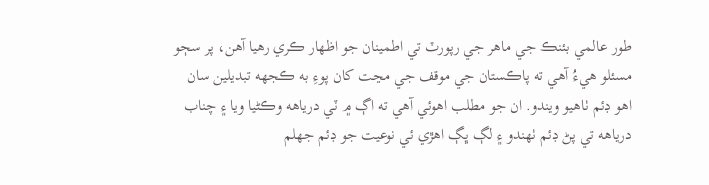طور عالمي بئنڪ جي ماهر جي رپورٽ تي اطمينان جو اظهار ڪري رهيا آهن، پر سڄو مسئلو هيءُ آهي ته پاڪستان جي موقف جي مڃت کان پوءِ به ڪجهه تبديلين سان اهو ڊئم ٺاهيو ويندو. ان جو مطلب اهوئي آهي ته اڳ ۾ ٽي درياهه وڪڻيا ويا ۽ چناب درياهه تي پڻ ڊئم ٺهندو ۽ لڳ ڀڳ اهڙي ئي نوعيت جو ڊئم جهلم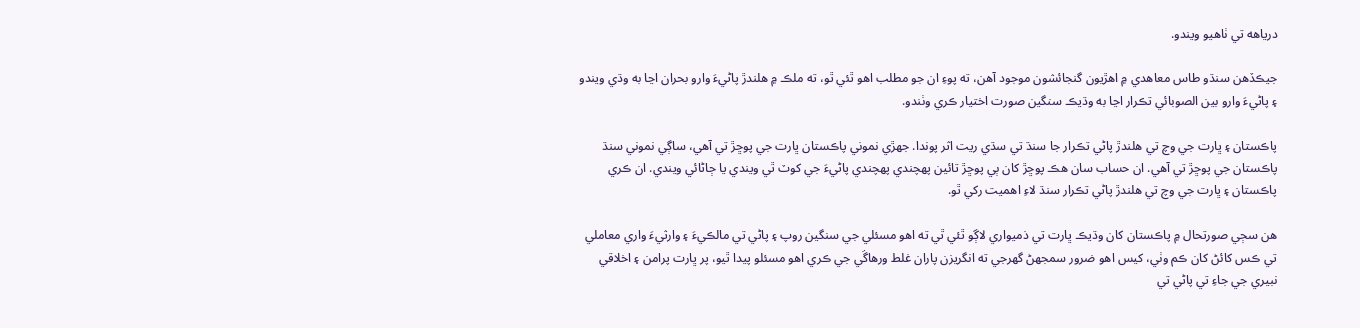درياهه تي ٺاهيو ويندو.

جيڪڏهن سنڌو طاس معاهدي ۾ اهڙيون گنجائشون موجود آهن، ته پوءِ ان جو مطلب اهو ٿئي ٿو، ته ملڪ ۾ هلندڙ پاڻيءَ وارو بحران اڃا به وڌي ويندو ۽ پاڻيءَ وارو بين الصوبائي تڪرار اڃا به وڌيڪ سنگين صورت اختيار ڪري وٺندو.

پاڪستان ۽ ڀارت جي وچ تي هلندڙ پاڻي تڪرار جا سنڌ تي سڌي ريت اثر پوندا. جهڙي نموني پاڪستان ڀارت جي پوڇڙ تي آهي، ساڳي نموني سنڌ پاڪستان جي پوڇڙ تي آهي. ان حساب سان هڪ پوڇڙ کان ٻي پوڇڙ تائين پهچندي پهچندي پاڻيءَ جي کوٽ ٿي ويندي يا ڄاڻائي ويندي. ان ڪري پاڪستان ۽ ڀارت جي وچ تي هلندڙ پاڻي تڪرار سنڌ لاءِ اهميت رکي ٿو.

هن سڄي صورتحال ۾ پاڪستان کان وڌيڪ ڀارت تي ذميواري لاڳو ٿئي ٿي ته اهو مسئلي جي سنگين روپ ۽ پاڻي تي مالڪيءَ ۽ وارثيءَ واري معاملي تي ڪس کائڻ کان ڪم وٺي، کيس اهو ضرور سمجهڻ گهرجي ته انگريزن پاران غلط ورهاڱي جي ڪري اهو مسئلو پيدا ٿيو، پر ڀارت پرامن ۽ اخلاقي نبيري جي جاءِ تي پاڻي تي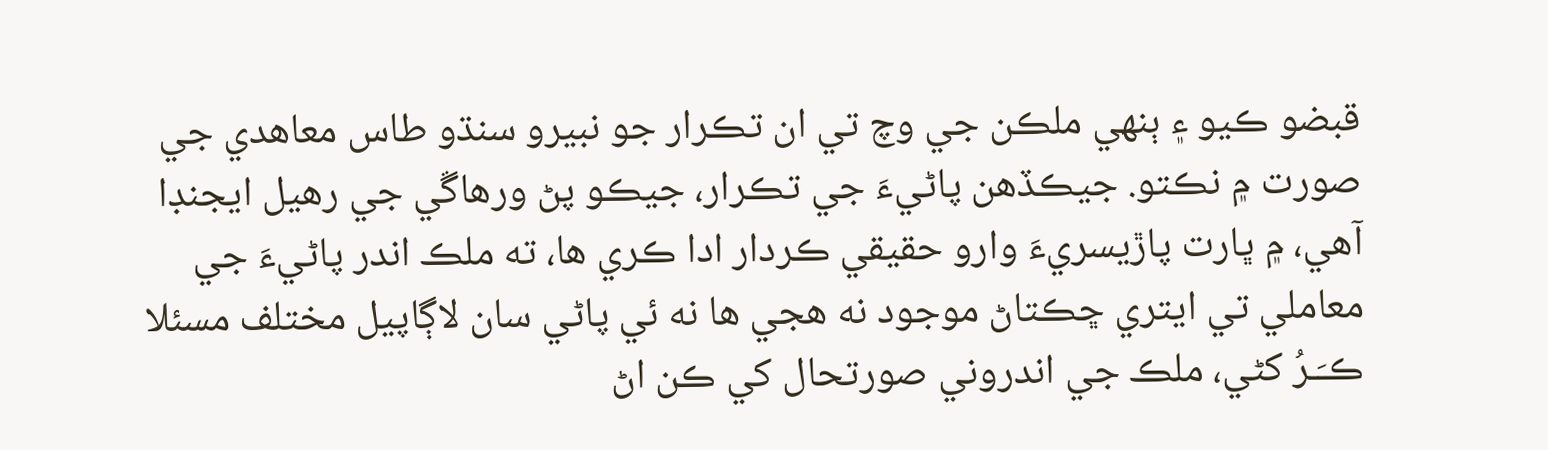قبضو ڪيو ۽ ٻنهي ملڪن جي وچ تي ان تڪرار جو نبيرو سنڌو طاس معاهدي جي صورت ۾ نڪتو. جيڪڏهن پاڻيءَ جي تڪرار، جيڪو پڻ ورهاڱي جي رهيل ايجنڊا آهي، ۾ ڀارت پاڙيسريءَ وارو حقيقي ڪردار ادا ڪري ها، ته ملڪ اندر پاڻيءَ جي معاملي تي ايتري ڇڪتاڻ موجود نه هجي ها نه ئي پاڻي سان لاڳاپيل مختلف مسئلا ڪـَـرُ کڻي، ملڪ جي اندروني صورتحال کي ڪن اڻ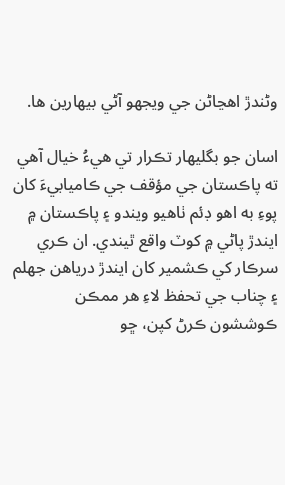وڻندڙ اهڃاڻن جي ويجهو آڻي بيهارين ها.

اسان جو بگليهار تڪرار تي هيءُ خيال آهي ته پاڪستان جي مؤقف جي ڪاميابيءَ کان پوءِ به اهو ڊئم ٺاهيو ويندو ۽ پاڪستان ۾ ايندڙ پاڻي ۾ کوٽ واقع ٿيندي. ان ڪري سرڪار کي ڪشمير کان ايندڙ درياهن جهلم ۽ چناب جي تحفظ لاءِ هر ممڪن ڪوششون ڪرڻ کپن، ڇو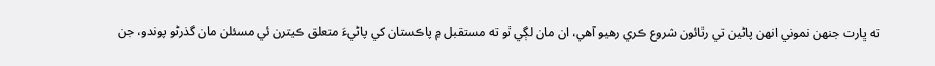ته ڀارت جنهن نموني انهن پاڻين تي رٿائون شروع ڪري رهيو آهي، ان مان لڳي ٿو ته مستقبل ۾ پاڪستان کي پاڻيءَ متعلق ڪيترن ئي مسئلن مان گذرڻو پوندو، جن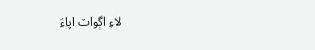لاءِ اڳواٽ اپاءَ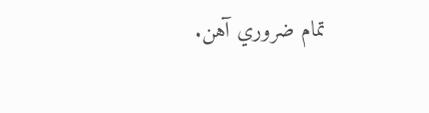تمام ضروري آهن.